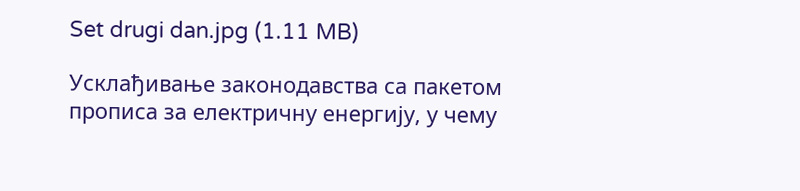Set drugi dan.jpg (1.11 MB)

Усклађивање законодавства са пакетом прописа за електричну енергију, у чему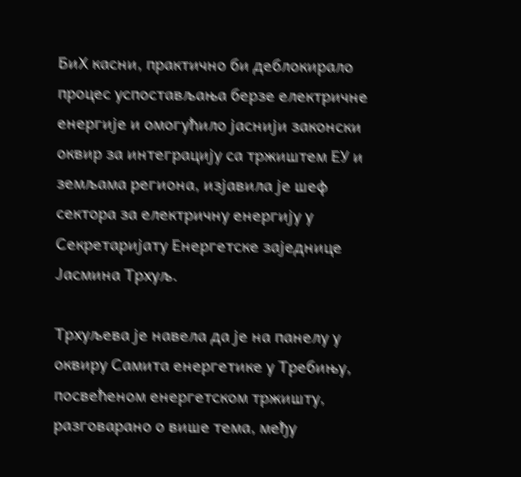БиХ касни, практично би деблокирало процес успостављања берзе електричне енергије и омогућило јаснији законски оквир за интеграцију са тржиштем ЕУ и земљама региона, изјавила је шеф сектора за електричну енергију у Секретаријату Енергетске заједнице Јасмина Трхуљ.

Трхуљева је навела да је на панелу у оквиру Самита енергетике у Требињу, посвећеном енергетском тржишту, разговарано о више тема, међу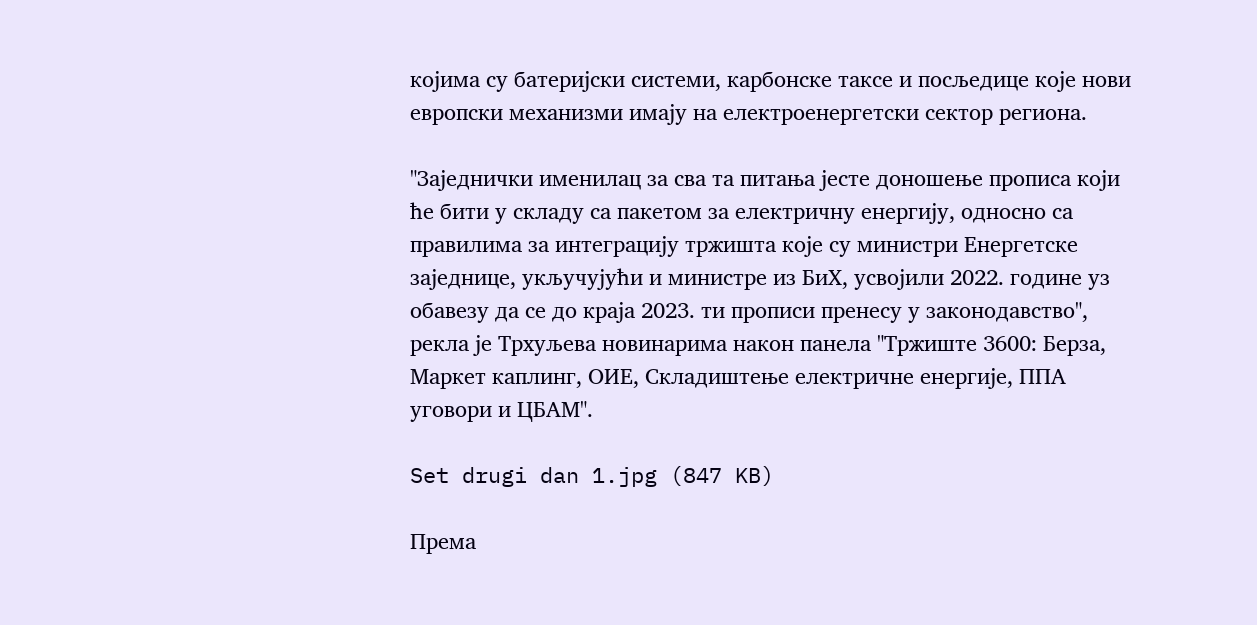којима су батеријски системи, карбонске таксе и посљедице које нови европски механизми имају на електроенергетски сектор региона.

"Заједнички именилац за сва та питања јесте доношење прописа који ће бити у складу са пакетом за електричну енергију, односно са правилима за интеграцију тржишта које су министри Енергетске заједнице, укључујући и министре из БиХ, усвојили 2022. године уз обавезу да се до краја 2023. ти прописи пренесу у законодавство", рекла је Трхуљева новинарима након панела "Тржиште 3600: Берза, Маркет каплинг, ОИЕ, Складиштење електричне енергије, ППА уговори и ЦБАМ".

Set drugi dan 1.jpg (847 KB)

Према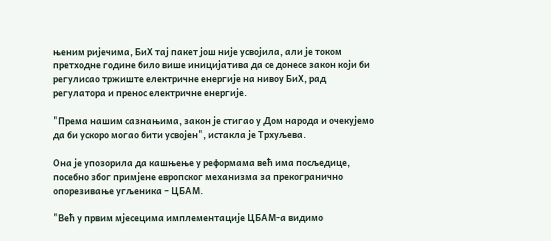њеним ријечима, БиХ тај пакет још није усвојила, али је током претходне године било више иницијатива да се донесе закон који би регулисао тржиште електричне енергије на нивоу БиХ, рад регулатора и пренос електричне енергије.

"Према нашим сазнањима, закон је стигао у Дом народа и очекујемо да би ускоро могао бити усвојен", истакла је Трхуљева.

Она је упозорила да кашњење у реформама већ има посљедице, посебно због примјене европског механизма за прекогранично опорезивање угљеника – ЦБАМ.

"Већ у првим мјесецима имплементације ЦБАМ-а видимо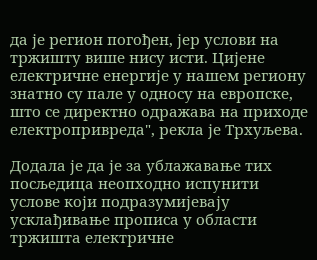да је регион погођен, јер услови на тржишту више нису исти. Цијене електричне енергије у нашем региону знатно су пале у односу на европске, што се директно одражава на приходе електропривреда", рекла је Трхуљева.

Додала је да је за ублажавање тих посљедица неопходно испунити услове који подразумијевају усклађивање прописа у области тржишта електричне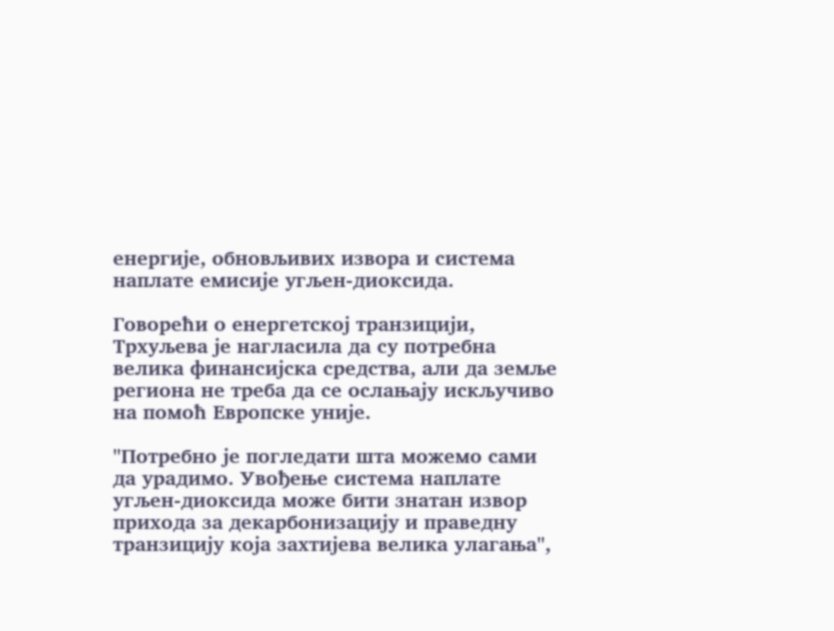енергије, обновљивих извора и система наплате емисије угљен-диоксида.

Говорећи о енергетској транзицији, Трхуљева је нагласила да су потребна велика финансијска средства, али да земље региона не треба да се ослањају искључиво на помоћ Европске уније.

"Потребно је погледати шта можемо сами да урадимо. Увођење система наплате угљен-диоксида може бити знатан извор прихода за декарбонизацију и праведну транзицију која захтијева велика улагања",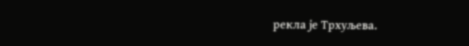рекла је Трхуљева.